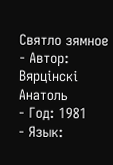Святло зямное
- Автор: Вярцінскі Анатоль
- Год: 1981
- Язык: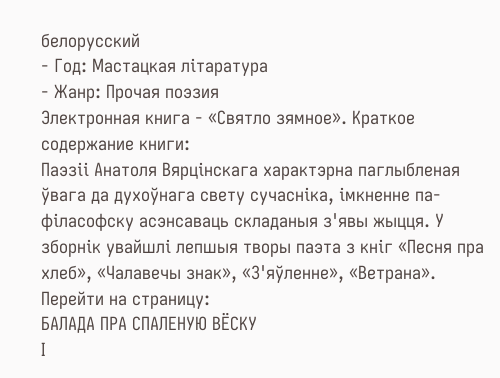белорусский
- Год: Мастацкая літаратура
- Жанр: Прочая поэзия
Электронная книга - «Святло зямное». Краткое содержание книги:
Паэзіі Анатоля Вярцінскага характэрна паглыбленая ўвага да духоўнага свету сучасніка, імкненне па-філасофску асэнсаваць складаныя з'явы жыцця. У зборнік увайшлі лепшыя творы паэта з кніг «Песня пра хлеб», «Чалавечы знак», «З'яўленне», «Ветрана».
Перейти на страницу:
БАЛАДА ПРА СПАЛЕНУЮ ВЁСКУ
І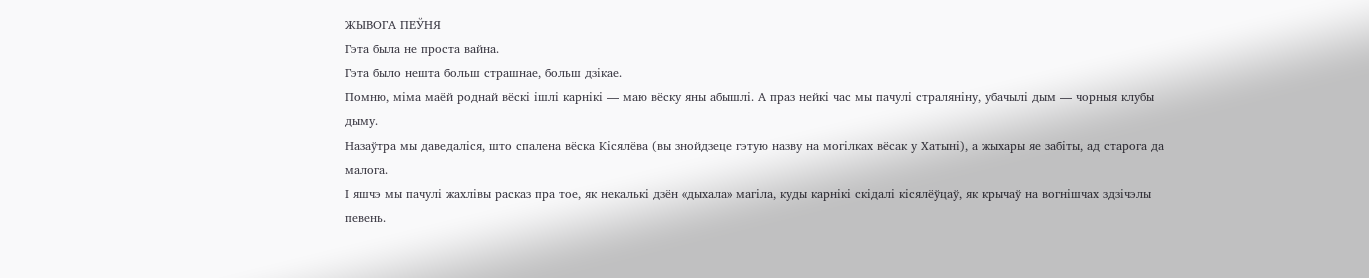ЖЫВОГА ПЕЎНЯ
Гэта была не проста вайна.
Гэта было нешта больш страшнае, больш дзікае.
Помню, міма маёй роднай вёскі ішлі карнікі — маю вёску яны абышлі. А праз нейкі час мы пачулі страляніну, убачылі дым — чорныя клубы дыму.
Назаўтра мы даведаліся, што спалена вёска Кісялёва (вы знойдзеце гэтую назву на могілках вёсак у Хатыні), а жыхары яе забіты, ад старога да малога.
І яшчэ мы пачулі жахлівы расказ пра тое, як некалькі дзён «дыхала» магіла, куды карнікі скідалі кісялёўцаў, як крычаў на вогнішчах здзічэлы певень.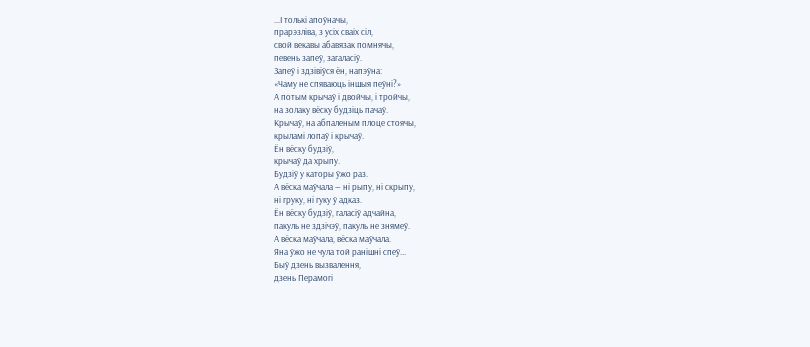...І толькі апоўначы,
прарэзліва, з усіх сваіх сіл,
свой векавы абавязак помнячы,
певень запеў, загаласіў.
Запеў і здзівіўся ён, напэўна:
«Чаму не спяваюць іншыя пеўні?»
А потым крычаў і двойчы, і тройчы,
на золаку вёску будзіць пачаў.
Крычаў, на абпаленым плоце стоячы,
крыламі лопаў і крычаў.
Ён вёску будзіў,
крычаў да хрыпу.
Будзіў у каторы ўжо раз.
А вёска маўчала — ні рыпу, ні скрыпу,
ні груку, ні гуку ў адказ.
Ён вёску будзіў, галасіў адчайна,
пакуль не здзічэў, пакуль не знямеў.
А вёска маўчала, вёска маўчала.
Яна ўжо не чула той ранішні спеў...
Быў дзень вызвалення,
дзень Перамогі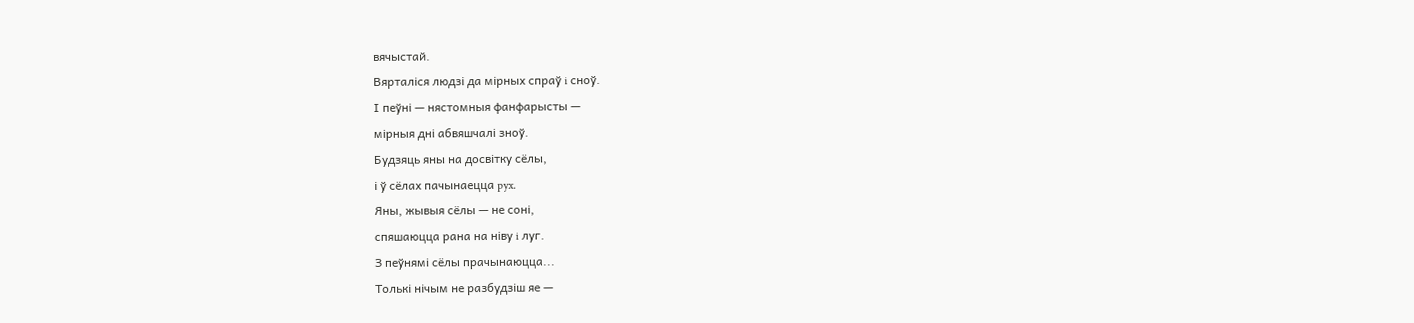вячыстай.
Вярталіся людзі да мірных спраў i сноў.
І пеўні — нястомныя фанфарысты —
мірныя дні абвяшчалі зноў.
Будзяць яны на досвітку сёлы,
і ў сёлах пачынаецца pyx.
Яны, жывыя сёлы — не соні,
спяшаюцца рана на ніву i луг.
З пеўнямі сёлы прачынаюцца...
Толькі нічым не разбудзіш яе —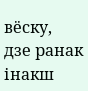вёску,
дзе ранак інакш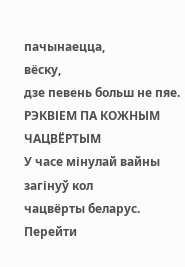пачынаецца,
вёску,
дзе певень больш не пяе.
РЭКВІЕМ ПА КОЖНЫМ ЧАЦВЁРТЫМ
У часе мінулай вайны загінуў кол
чацвёрты беларус.
Перейти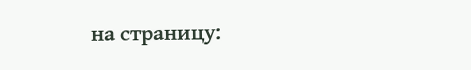на страницу: